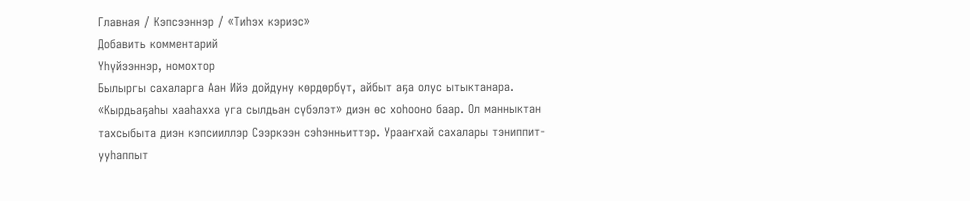Главная / Кэпсээннэр / «Тиһэх кэриэс»
Добавить комментарий
Үһүйээннэр, номохтор
Былыргы сахаларга Аан Ийэ дойдуну көрдөрбүт, айбыт аҕа олус ытыктанара. «Кырдьаҕаһы хааһахха уга сылдьан сүбэлэт» диэн өс хоһооно баар. Ол манныктан тахсыбыта диэн кэпсииллэр Сээркээн сэһэнньиттэр. Урааҥхай сахалары тэниппит-ууһаппыт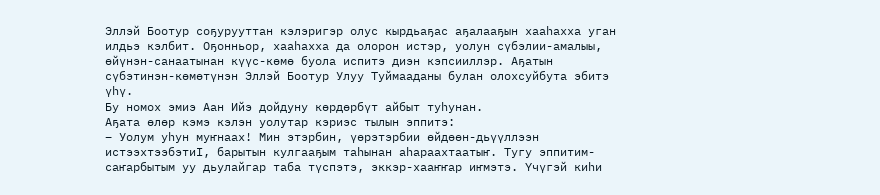Эллэй Боотур соҕурууттан кэлэригэр олус кырдьаҕас аҕалааҕын хааһахха уган илдьэ кэлбит. Оҕонньор, хааһахха да олорон истэр, уолун сүбэлии-амалыы, өйүнэн-санаатынан күүс-көмө буола испитэ диэн кэпсииллэр. Аҕатын сүбэтинэн-көмөтүнэн Эллэй Боотур Улуу Туймааданы булан олохсуйбута эбитэ үһү.
Бу номох эмиэ Аан Ийэ дойдуну көрдөрбүт айбыт туһунан.
Аҕата өлөр кэмэ кэлэн уолутар кэриэс тылын эппитэ:
– Уолум уһун муҥнаах! Мин этэрбин, үөрэтэрбии өйдөөн-дьүүллээн истээхтээбэтиІ, барытын кулгааҕым таһынан аһараахтаатыҥ. Тугу эппитим-саҥарбытым уу дьулайгар таба түспэтэ, эккэр-хааҥҥар иҥмэтэ. Үчүгэй киһи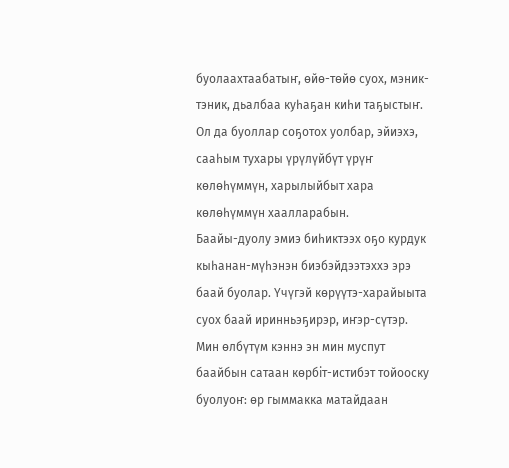буолаахтаабатыҥ, өйө-төйө суох, мэник-тэник, дьалбаа куһаҕан киһи таҕыстыҥ.
Ол да буоллар соҕотох уолбар, эйиэхэ, сааһым тухары үрүлүйбүт үрүҥ көлөһүммүн, харылыйбыт хара көлөһүммүн хаалларабын.
Баайы-дуолу эмиэ биһиктээх оҕо курдук кыһанан-мүһэнэн биэбэйдээтэххэ эрэ баай буолар. Үчүгэй көрүүтэ-харайыыта суох баай иринньэҕирэр, иҥэр-сүтэр. Мин өлбүтүм кэннэ эн мин муспут баайбын сатаан көрбіт-истибэт тойооску буолуоҥ: өр гыммакка матайдаан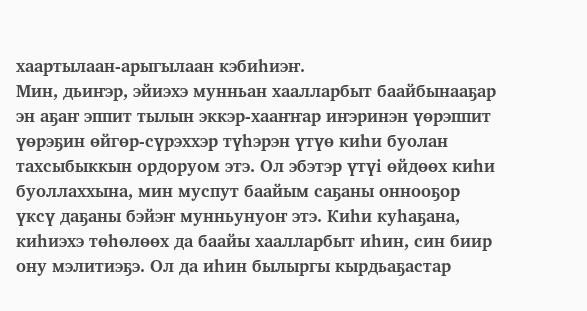хаартылаан-арыгылаан кэбиһиэҥ.
Мин, дьиҥэр, эйиэхэ мунньан хаалларбыт баайбынааҕар эн аҕаҥ эппит тылын эккэр-хааҥҥар иҥэринэн үөрэппит үөрэҕин өйгөр-сүрэххэр түһэрэн үтүө киһи буолан тахсыбыккын ордоруом этэ. Ол эбэтэр үтүі өйдөөх киһи буоллаххына, мин муспут баайым саҕаны оннооҕор үксү даҕаны бэйэҥ мунньунуоҥ этэ. Киһи куһаҕана, киһиэхэ төһөлөөх да баайы хаалларбыт иһин, син биир ону мэлитиэҕэ. Ол да иһин былыргы кырдьаҕастар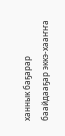ханнык баҕарар баайдааҕар эккэ-хааҥҥа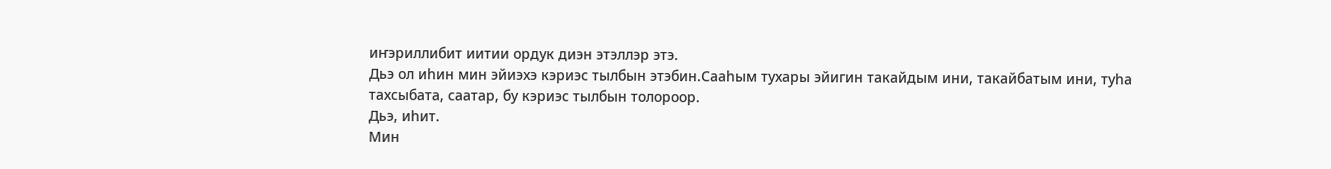иҥэриллибит иитии ордук диэн этэллэр этэ.
Дьэ ол иһин мин эйиэхэ кэриэс тылбын этэбин.Сааһым тухары эйигин такайдым ини, такайбатым ини, туһа тахсыбата, саатар, бу кэриэс тылбын толороор.
Дьэ, иһит.
Мин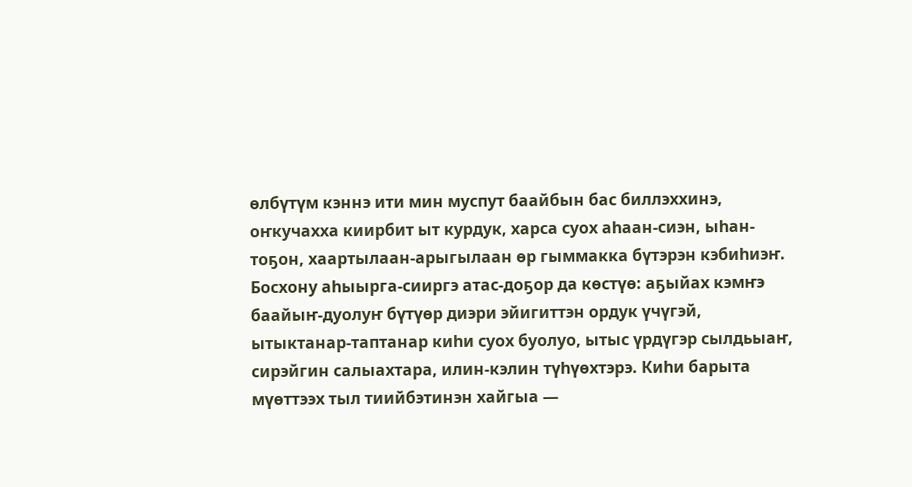өлбүтүм кэннэ ити мин муспут баайбын бас биллэххинэ, оҥкучахха киирбит ыт курдук, харса суох аһаан-сиэн, ыһан-тоҕон, хаартылаан-арыгылаан өр гыммакка бүтэрэн кэбиһиэҥ.
Босхону аһыырга-сииргэ атас-доҕор да көстүө: аҕыйах кэмҥэ баайыҥ-дуолуҥ бүтүөр диэри эйигиттэн ордук үчүгэй, ытыктанар-таптанар киһи суох буолуо, ытыс үрдүгэр сылдьыаҥ, сирэйгин салыахтара, илин-кэлин түһүөхтэрэ. Киһи барыта мүөттээх тыл тиийбэтинэн хайгыа —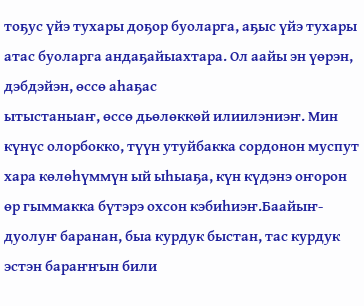тоҕус үйэ тухары доҕор буоларга, аҕыс үйэ тухары атас буоларга андаҕайыахтара. Ол аайы эн үөрэн, дэбдэйэн, өссө аһаҕас
ытыстаныаҥ, өссө дьөлөккөй илиилэниэҥ. Мин күнүс олорбокко, түүн утуйбакка сордонон муспут хара көлөһүммүн ый ыһыаҕа, күн күдэнэ оҥорон өр гыммакка бүтэрэ охсон кэбиһиэҥ.Баайыҥ-дуолуҥ баранан, быа курдук быстан, тас курдук эстэн бараҥҥын били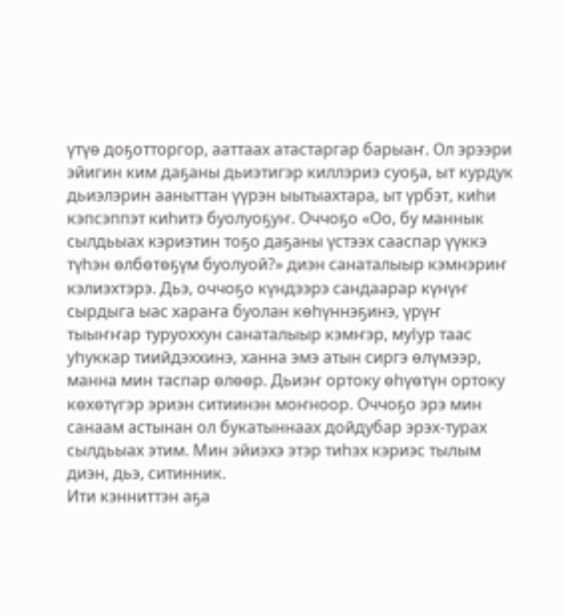үтүө доҕотторгор, ааттаах атастаргар барыаҥ. Ол эрээри эйигин ким даҕаны дьиэтигэр киллэриэ суоҕа, ыт курдук дьиэлэрин ааныттан үүрэн ыытыахтара, ыт үрбэт, киһи кэпсэппэт киһитэ буолуоҕуҥ. Оччоҕо «Оо, бу маннык сылдьыах кэриэтин тоҕо даҕаны үстээх сааспар үүккэ түһэн өлбөтөҕүм буолуой?» диэн санаталыыр кэмнэриҥ кэлиэхтэрэ. Дьэ, оччоҕо күндээрэ сандаарар күнүҥ сырдыга ыас хараҥа буолан көһүннэҕинэ, үрүҥ тыыҥҥар туруоххун санаталыыр кэмҥэр, муІур таас уһуккар тиийдэххинэ, ханна эмэ атын сиргэ өлүмээр, манна мин таспар өлөөр. Дьиэҥ ортоку өһүөтүн ортоку көхөтүгэр эриэн ситиинэн моҥноор. Оччоҕо эрэ мин санаам астынан ол букатыннаах дойдубар эрэх-турах сылдьыах этим. Мин эйиэхэ этэр тиһэх кэриэс тылым диэн, дьэ, ситинник.
Ити кэнниттэн аҕа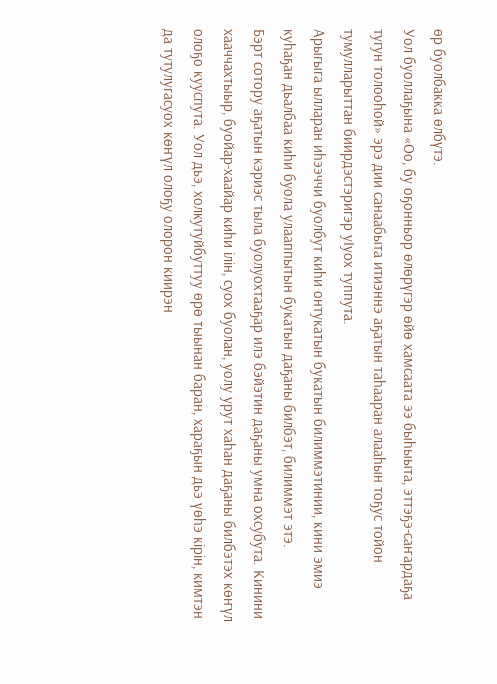өр буолбакка өлбүтэ.
Уол буоллаҕына «Оо, бу оҕонньор өлөрүгэр өйө хамсаата ээ быһыыта, эттэҕэ-саҥардаҕа тугун толооһой» эрэ дии санаабыта итиэннэ аҕатын таһааран алааһын тоҕус тойон тумулларыттан биирдэстэригэр уІуох туппута.
Арыгыга ылларан иһээччи буолбут киһи онтукатын букатын билиммэтинии, кини эмиэ куһаҕан дьалбаа киһи буола улааппытын букатын даҕаны билбэт, билиммэт этэ.
Бэрт сотору аҕатын кэриэс тыла буолуохтааҕар илэ бэйэтин даҕаны умна охсубута. Кинини хааччахтыыр, буойар-хаайар киһи ілін, суох буолан, уолу урут хаһан даҕаны билбэтэх көҥүл олоҕо кууспута. Уол дьэ, холкутуйбуттуу өрө тыынан баран, хараҕын дьэ үөһэ кірін, кимтэн да тутулугасуох көҥүл олоҕу олорон киирэн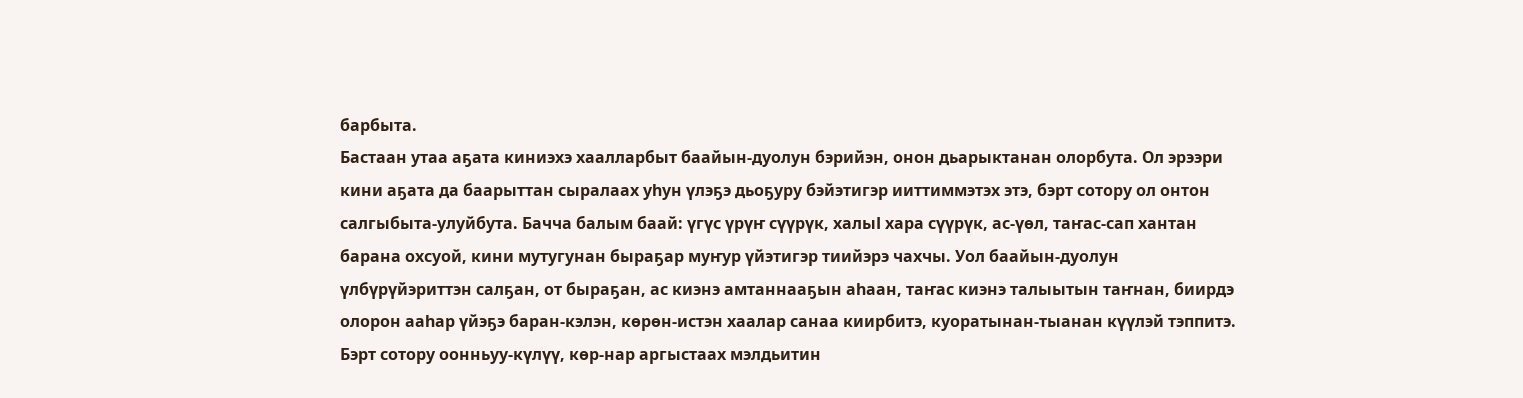барбыта.
Бастаан утаа аҕата киниэхэ хаалларбыт баайын-дуолун бэрийэн, онон дьарыктанан олорбута. Ол эрээри кини аҕата да баарыттан сыралаах уһун үлэҕэ дьоҕуру бэйэтигэр ииттиммэтэх этэ, бэрт сотору ол онтон салгыбыта-улуйбута. Бачча балым баай: үгүс үрүҥ сүүрүк, халыІ хара сүүрүк, ас-үөл, таҥас-сап хантан барана охсуой, кини мутугунан быраҕар муҥур үйэтигэр тиийэрэ чахчы. Уол баайын-дуолун үлбүрүйэриттэн салҕан, от быраҕан, ас киэнэ амтаннааҕын аһаан, таҥас киэнэ талыытын таҥнан, биирдэ олорон ааһар үйэҕэ баран-кэлэн, көрөн-истэн хаалар санаа киирбитэ, куоратынан-тыанан күүлэй тэппитэ.
Бэрт сотору оонньуу-күлүү, көр-нар аргыстаах мэлдьитин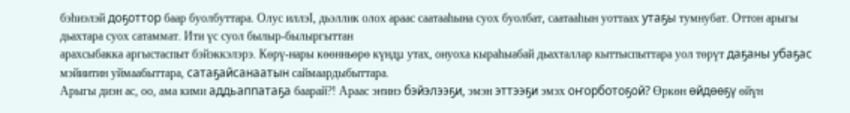бэһиэлэй доҕоттор баар буолбуттара. Олус иллэІ, дьэллик олох араас саатааһына суох буолбат, саатааһын уоттаах утаҕы тумнубат. Оттон арыгы дьахтара суох сатаммат. Ити үс суол былыр-былыргыттан
арахсыбакка аргыстаспыт бэйэккэлэрэ. Көрү-нары көөнньөрө күндµ утах, онуоха кыраһыабай дьахталлар кыттыспыттара уол төрүт даҕаны убаҕас мэйиитин уймаабыттара, сатаҕайсанаатын саймаардыбыттара.
Арыгы диэн ас, оо, ама кими аддьаппатаҕа баарай?! Араас эҥинэ бэйэлээҕи, эмэн эттээҕи эмэх оҥорботоҕой? Өркөн өйдөөҕү өйүн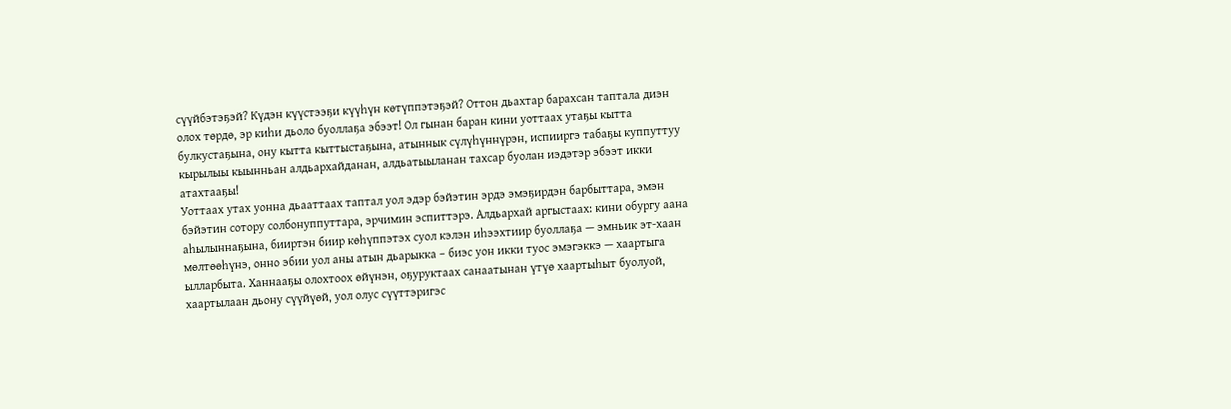сүүйбэтэҕэй? Күдэн күүстээҕи күүһүн көтүппэтэҕэй? Оттон дьахтар барахсан таптала диэн олох төрдө, эр киһи дьоло буоллаҕа эбээт! Ол гынан баран кини уоттаах утаҕы кытта булкустаҕына, ону кытта кыттыстаҕына, атыннык сүлүһүннүрэн, испииргэ табаҕы куппуттуу кырылыы кыынньан алдьархайданан, алдьатыыланан тахсар буолан иэдэтэр эбээт икки атахтааҕы!
Уоттаах утах уонна дьааттаах таптал уол эдэр бэйэтин эрдэ эмэҕирдэн барбыттара, эмэн бэйэтин сотору солбонуппуттара, эрчимин эспиттэрэ. Алдьархай аргыстаах: кини обургу аана аһылыннаҕына, бииртэн биир көһүппэтэх суол кэлэн иһээхтиир буоллаҕа — эмньик эт-хаан мөлтөөһүнэ, онно эбии уол аны атын дьарыкка – биэс уон икки туос эмэгэккэ — хаартыга ылларбыта. Ханнааҕы олохтоох өйүнэн, оҕуруктаах санаатынан үтүө хаартыһыт буолуой, хаартылаан дьону сүүйүөй, уол олус сүүттэригэс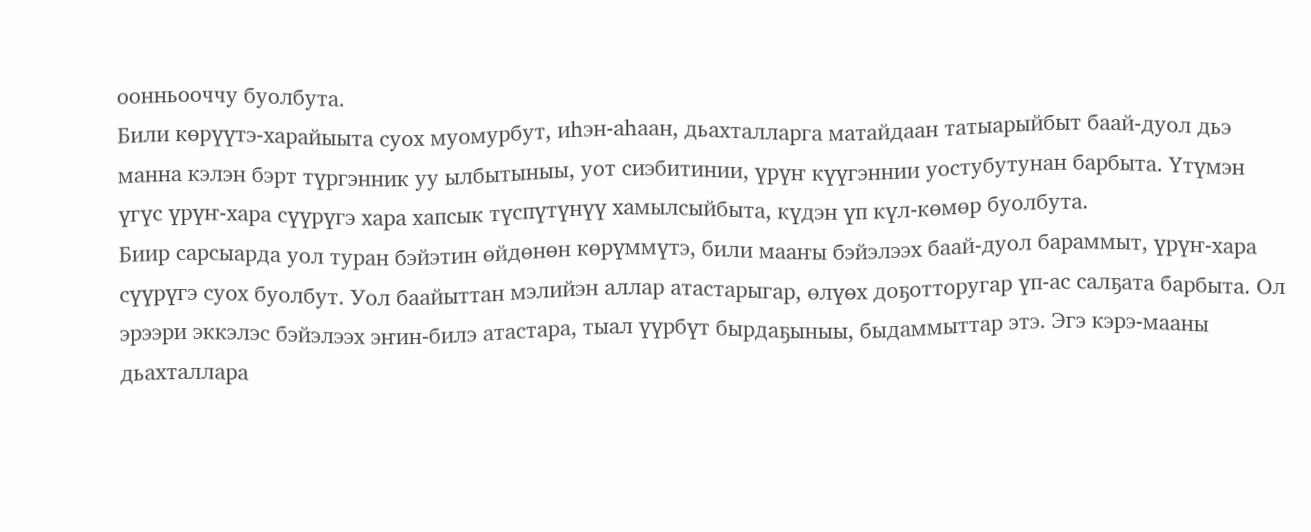оонньооччу буолбута.
Били көрүүтэ-харайыыта суох муомурбут, иһэн-аһаан, дьахталларга матайдаан татыарыйбыт баай-дуол дьэ манна кэлэн бэрт түргэнник уу ылбытыныы, уот сиэбитинии, үрүҥ күүгэннии уостубутунан барбыта. Үтүмэн үгүс үрүҥ-хара сүүрүгэ хара хапсык түспүтүнүү хамылсыйбыта, күдэн үп күл-көмөр буолбута.
Биир сарсыарда уол туран бэйэтин өйдөнөн көрүммүтэ, били мааҥы бэйэлээх баай-дуол бараммыт, үрүҥ-хара сүүрүгэ суох буолбут. Уол баайыттан мэлийэн аллар атастарыгар, өлүөх доҕотторугар үп-ас салҕата барбыта. Ол эрээри эккэлэс бэйэлээх эҥин-билэ атастара, тыал үүрбүт бырдаҕыныы, быдаммыттар этэ. Эгэ кэрэ-мааны дьахталлара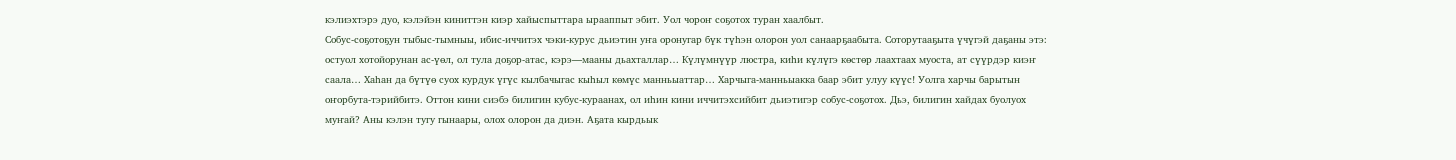кэлиэхтэрэ дуо, кэлэйэн киниттэн киэр хайыспыттара ырааппыт эбит. Уол чороҥ соҕотох туран хаалбыт.
Собус-соҕотоҕун тыбыс-тымныы, ибис-иччитэх чэки-курус дьиэтин уҥа оронугар бүк түһэн олорон уол санаарҕаабыта. Соторутааҕыта үчүгэй даҕаны этэ: остуол хотойорунан ас-үөл, ол тула доҕор-атас, кэрэ—мааны дьахталлар… Күлүмнүүр люстра, киһи күлүгэ көстөр лаахтаах муоста, ат сүүрдэр киэҥ саала… Хаһан да бүтүө суох курдук үгүс кылбачыгас кыһыл көмүс манньыаттар… Харчыга-манньыакка баар эбит улуу күүс! Уолга харчы барытын оҥорбута-тэрийбитэ. Оттон кини сиэбэ билигин кубус-кураанах, ол иһин кини иччитэхсийбит дьиэтигэр собус-соҕотох. Дьэ, билигин хайдах буолуох муҥай? Аны кэлэн тугу гынаары, олох олорон да диэн. Аҕата кырдьык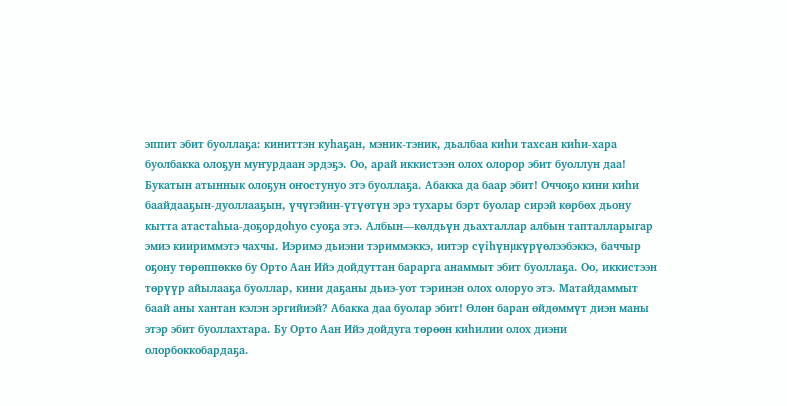эппит эбит буоллаҕа: киниттэн куһаҕан, мэник-тэник, дьалбаа киһи тахсан киһи-хара буолбакка олоҕун муҥурдаан эрдэҕэ. Оо, арай иккистээн олох олорор эбит буоллун даа! Букатын атыннык олоҕун оҥостунуо этэ буоллаҕа. Абакка да баар эбит! Оччоҕо кини киһи баайдааҕын-дуоллааҕын, үчүгэйин-үтүөтүн эрэ тухары бэрт буолар сирэй көрбөх дьону кытта атастаһыа-доҕордоһуо суоҕа этэ. Албын—көлдьүн дьахталлар албын тапталларыгар эмиэ киириммэтэ чахчы. Иэримэ дьиэни тэриммэккэ, иитэр сүіһүнµкүрүөлээбэккэ, баччыр оҕону төрөппөккө бу Орто Аан Ийэ дойдуттан барарга анаммыт эбит буоллаҕа. Оо, иккистээн төрүүр айылааҕа буоллар, кини даҕаны дьиэ-уот тэринэн олох олоруо этэ. Матайдаммыт баай аны хантан кэлэн эргийиэй? Абакка даа буолар эбит! Өлөн баран өйдөммүт диэн маны этэр эбит буоллахтара. Бу Орто Аан Ийэ дойдуга төрөөн киһилии олох диэни олорбоккобардаҕа.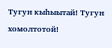Тугун кыһыытай! Тугун хомолтотой!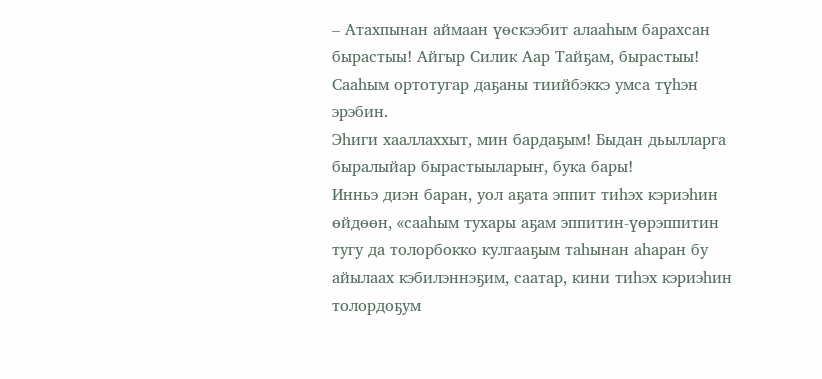– Атахпынан аймаан үөскээбит алааһым барахсан бырастыы! Айгыр Силик Аар Тайҕам, бырастыы! Сааһым ортотугар даҕаны тиийбэккэ умса түһэн эрэбин.
Эһиги хааллаххыт, мин бардаҕым! Быдан дьылларга быралыйар бырастыыларыҥ, бука бары!
Инньэ диэн баран, уол аҕата эппит тиһэх кэриэһин өйдөөн, «сааһым тухары аҕам эппитин-үөрэппитин тугу да толорбокко кулгааҕым таһынан аһаран бу айылаах кэбилэннэҕим, саатар, кини тиһэх кэриэһин толордоҕум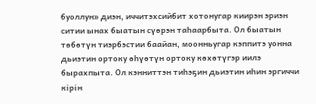буоллун» диэн, иччитэхсийбит хотонугар киирэн эриэн ситии ынах быатын сүөрэн таһаарбыта. Ол быатын төбөтүн тиэрбэстии баайан, моонньугар кэппитэ уонна дьиэтин ортоку өһүөтүн ортоку көхөтүгэр иилэ бырахпыта. Ол кэнниттэн тиһэҕин дьиэтин иһин эргиччи кірін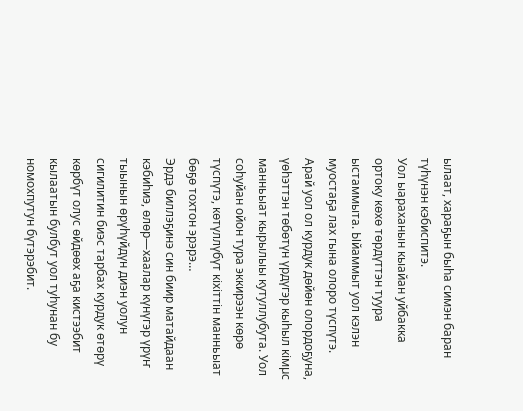ылаат, хараҕын быһа симэн баран түһүнэн кэбиспитэ.
Уол ыараханын кыайан уйбакка ортоку көхө төрдүттэн туура ыстаммыта. Ыйаммыт уол кэлэн муостаҕа лах гына олоро түспүтэ. Арай уол ол курдук дөйөн олордоҕуна, үөһэттэн төбөтүн үрдүгэр кыһыл кімµс манньыат кырылыы кутуллубута. Уол соһуйан ойон тура эккирээн көрө түспүтэ, көтүллүбүт кіхіттін манньыат бөҕө тохтон эрэрэ…
Эрдэ биллэҕинэ син биир матайдаан кэбиһиэ, өлөр—хаалар күнүгэр үрүҥ тыынын өрүһүйдүн диэн уолун сигилитин биэс тарбах курдук өтөрү көрбүт олус өйдөөх аҕа кистээбит кылаатын булбут уол туһунан бу номохпутун бүтэрэбит.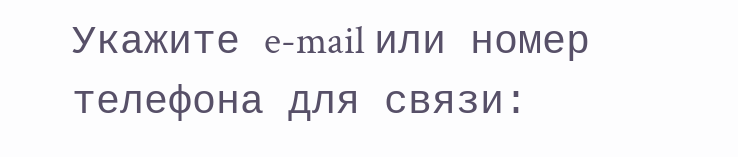Укажите e-mail или номер телефона для связи: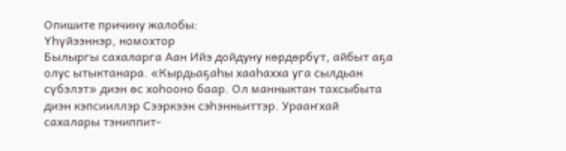Опишите причину жалобы:
Үһүйээннэр, номохтор
Былыргы сахаларга Аан Ийэ дойдуну көрдөрбүт, айбыт аҕа олус ытыктанара. «Кырдьаҕаһы хааһахха уга сылдьан сүбэлэт» диэн өс хоһооно баар. Ол манныктан тахсыбыта диэн кэпсииллэр Сээркээн сэһэнньиттэр. Урааҥхай сахалары тэниппит-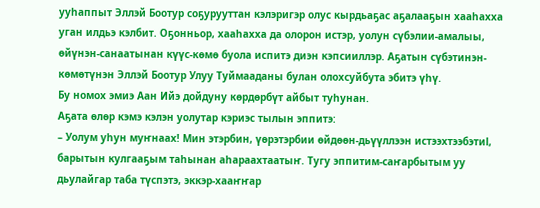ууһаппыт Эллэй Боотур соҕурууттан кэлэригэр олус кырдьаҕас аҕалааҕын хааһахха уган илдьэ кэлбит. Оҕонньор, хааһахха да олорон истэр, уолун сүбэлии-амалыы, өйүнэн-санаатынан күүс-көмө буола испитэ диэн кэпсииллэр. Аҕатын сүбэтинэн-көмөтүнэн Эллэй Боотур Улуу Туймааданы булан олохсуйбута эбитэ үһү.
Бу номох эмиэ Аан Ийэ дойдуну көрдөрбүт айбыт туһунан.
Аҕата өлөр кэмэ кэлэн уолутар кэриэс тылын эппитэ:
– Уолум уһун муҥнаах! Мин этэрбин, үөрэтэрбии өйдөөн-дьүүллээн истээхтээбэтиІ, барытын кулгааҕым таһынан аһараахтаатыҥ. Тугу эппитим-саҥарбытым уу дьулайгар таба түспэтэ, эккэр-хааҥҥар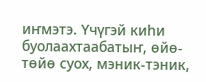иҥмэтэ. Үчүгэй киһи буолаахтаабатыҥ, өйө-төйө суох, мэник-тэник,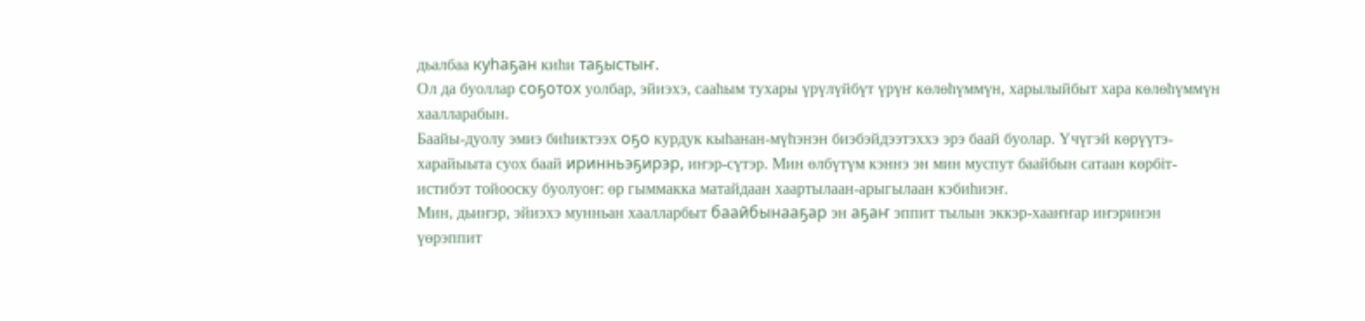дьалбаа куһаҕан киһи таҕыстыҥ.
Ол да буоллар соҕотох уолбар, эйиэхэ, сааһым тухары үрүлүйбүт үрүҥ көлөһүммүн, харылыйбыт хара көлөһүммүн хаалларабын.
Баайы-дуолу эмиэ биһиктээх оҕо курдук кыһанан-мүһэнэн биэбэйдээтэххэ эрэ баай буолар. Үчүгэй көрүүтэ-харайыыта суох баай иринньэҕирэр, иҥэр-сүтэр. Мин өлбүтүм кэннэ эн мин муспут баайбын сатаан көрбіт-истибэт тойооску буолуоҥ: өр гыммакка матайдаан хаартылаан-арыгылаан кэбиһиэҥ.
Мин, дьиҥэр, эйиэхэ мунньан хаалларбыт баайбынааҕар эн аҕаҥ эппит тылын эккэр-хааҥҥар иҥэринэн үөрэппит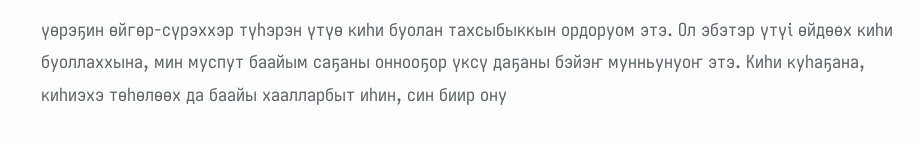үөрэҕин өйгөр-сүрэххэр түһэрэн үтүө киһи буолан тахсыбыккын ордоруом этэ. Ол эбэтэр үтүі өйдөөх киһи буоллаххына, мин муспут баайым саҕаны оннооҕор үксү даҕаны бэйэҥ мунньунуоҥ этэ. Киһи куһаҕана, киһиэхэ төһөлөөх да баайы хаалларбыт иһин, син биир ону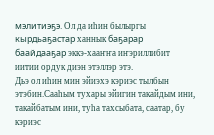мэлитиэҕэ. Ол да иһин былыргы кырдьаҕастар ханнык баҕарар баайдааҕар эккэ-хааҥҥа иҥэриллибит иитии ордук диэн этэллэр этэ.
Дьэ ол иһин мин эйиэхэ кэриэс тылбын этэбин.Сааһым тухары эйигин такайдым ини, такайбатым ини, туһа тахсыбата, саатар, бу кэриэс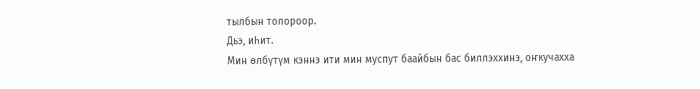тылбын толороор.
Дьэ, иһит.
Мин өлбүтүм кэннэ ити мин муспут баайбын бас биллэххинэ, оҥкучахха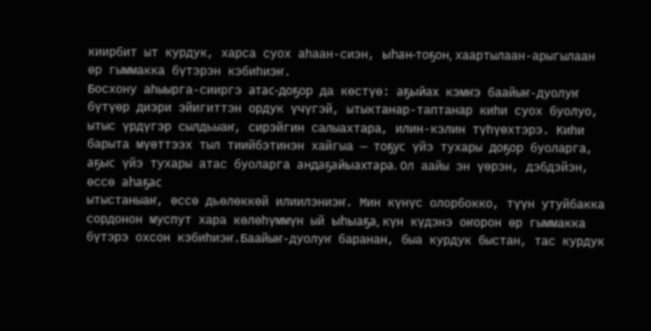киирбит ыт курдук, харса суох аһаан-сиэн, ыһан-тоҕон, хаартылаан-арыгылаан өр гыммакка бүтэрэн кэбиһиэҥ.
Босхону аһыырга-сииргэ атас-доҕор да көстүө: аҕыйах кэмҥэ баайыҥ-дуолуҥ бүтүөр диэри эйигиттэн ордук үчүгэй, ытыктанар-таптанар киһи суох буолуо, ытыс үрдүгэр сылдьыаҥ, сирэйгин салыахтара, илин-кэлин түһүөхтэрэ. Киһи барыта мүөттээх тыл тиийбэтинэн хайгыа — тоҕус үйэ тухары доҕор буоларга, аҕыс үйэ тухары атас буоларга андаҕайыахтара. Ол аайы эн үөрэн, дэбдэйэн, өссө аһаҕас
ытыстаныаҥ, өссө дьөлөккөй илиилэниэҥ. Мин күнүс олорбокко, түүн утуйбакка сордонон муспут хара көлөһүммүн ый ыһыаҕа, күн күдэнэ оҥорон өр гыммакка бүтэрэ охсон кэбиһиэҥ.Баайыҥ-дуолуҥ баранан, быа курдук быстан, тас курдук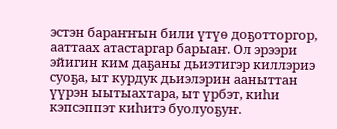эстэн бараҥҥын били үтүө доҕотторгор, ааттаах атастаргар барыаҥ. Ол эрээри эйигин ким даҕаны дьиэтигэр киллэриэ суоҕа, ыт курдук дьиэлэрин ааныттан үүрэн ыытыахтара, ыт үрбэт, киһи кэпсэппэт киһитэ буолуоҕуҥ.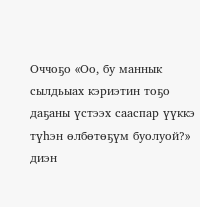Оччоҕо «Оо, бу маннык сылдьыах кэриэтин тоҕо даҕаны үстээх сааспар үүккэ түһэн өлбөтөҕүм буолуой?» диэн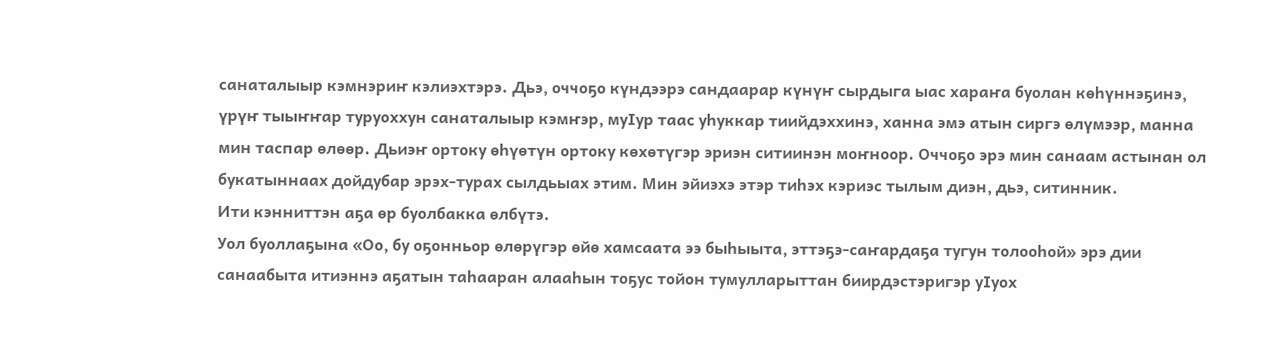санаталыыр кэмнэриҥ кэлиэхтэрэ. Дьэ, оччоҕо күндээрэ сандаарар күнүҥ сырдыга ыас хараҥа буолан көһүннэҕинэ, үрүҥ тыыҥҥар туруоххун санаталыыр кэмҥэр, муІур таас уһуккар тиийдэххинэ, ханна эмэ атын сиргэ өлүмээр, манна мин таспар өлөөр. Дьиэҥ ортоку өһүөтүн ортоку көхөтүгэр эриэн ситиинэн моҥноор. Оччоҕо эрэ мин санаам астынан ол букатыннаах дойдубар эрэх-турах сылдьыах этим. Мин эйиэхэ этэр тиһэх кэриэс тылым диэн, дьэ, ситинник.
Ити кэнниттэн аҕа өр буолбакка өлбүтэ.
Уол буоллаҕына «Оо, бу оҕонньор өлөрүгэр өйө хамсаата ээ быһыыта, эттэҕэ-саҥардаҕа тугун толооһой» эрэ дии санаабыта итиэннэ аҕатын таһааран алааһын тоҕус тойон тумулларыттан биирдэстэригэр уІуох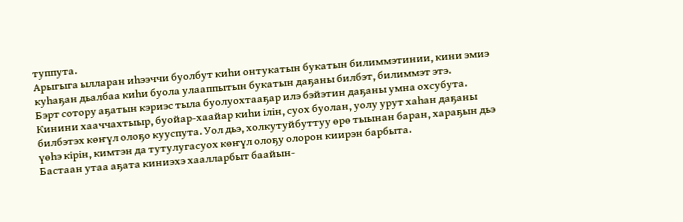туппута.
Арыгыга ылларан иһээччи буолбут киһи онтукатын букатын билиммэтинии, кини эмиэ куһаҕан дьалбаа киһи буола улааппытын букатын даҕаны билбэт, билиммэт этэ.
Бэрт сотору аҕатын кэриэс тыла буолуохтааҕар илэ бэйэтин даҕаны умна охсубута. Кинини хааччахтыыр, буойар-хаайар киһи ілін, суох буолан, уолу урут хаһан даҕаны билбэтэх көҥүл олоҕо кууспута. Уол дьэ, холкутуйбуттуу өрө тыынан баран, хараҕын дьэ үөһэ кірін, кимтэн да тутулугасуох көҥүл олоҕу олорон киирэн барбыта.
Бастаан утаа аҕата киниэхэ хаалларбыт баайын-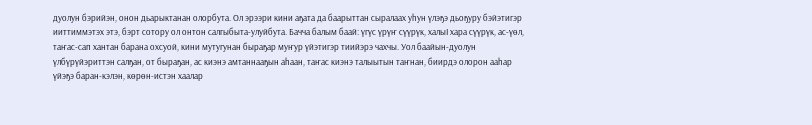дуолун бэрийэн, онон дьарыктанан олорбута. Ол эрээри кини аҕата да баарыттан сыралаах уһун үлэҕэ дьоҕуру бэйэтигэр ииттиммэтэх этэ, бэрт сотору ол онтон салгыбыта-улуйбута. Бачча балым баай: үгүс үрүҥ сүүрүк, халыІ хара сүүрүк, ас-үөл, таҥас-сап хантан барана охсуой, кини мутугунан быраҕар муҥур үйэтигэр тиийэрэ чахчы. Уол баайын-дуолун үлбүрүйэриттэн салҕан, от быраҕан, ас киэнэ амтаннааҕын аһаан, таҥас киэнэ талыытын таҥнан, биирдэ олорон ааһар үйэҕэ баран-кэлэн, көрөн-истэн хаалар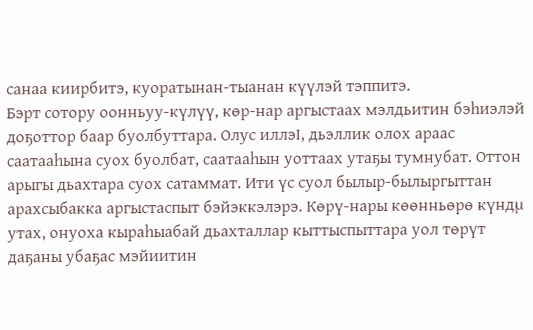санаа киирбитэ, куоратынан-тыанан күүлэй тэппитэ.
Бэрт сотору оонньуу-күлүү, көр-нар аргыстаах мэлдьитин бэһиэлэй доҕоттор баар буолбуттара. Олус иллэІ, дьэллик олох араас саатааһына суох буолбат, саатааһын уоттаах утаҕы тумнубат. Оттон арыгы дьахтара суох сатаммат. Ити үс суол былыр-былыргыттан
арахсыбакка аргыстаспыт бэйэккэлэрэ. Көрү-нары көөнньөрө күндµ утах, онуоха кыраһыабай дьахталлар кыттыспыттара уол төрүт даҕаны убаҕас мэйиитин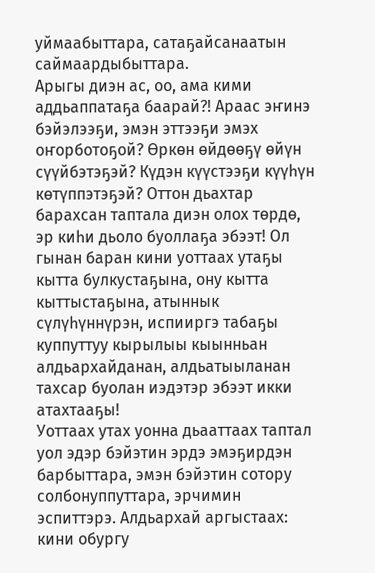уймаабыттара, сатаҕайсанаатын саймаардыбыттара.
Арыгы диэн ас, оо, ама кими аддьаппатаҕа баарай?! Араас эҥинэ бэйэлээҕи, эмэн эттээҕи эмэх оҥорботоҕой? Өркөн өйдөөҕү өйүн сүүйбэтэҕэй? Күдэн күүстээҕи күүһүн көтүппэтэҕэй? Оттон дьахтар барахсан таптала диэн олох төрдө, эр киһи дьоло буоллаҕа эбээт! Ол гынан баран кини уоттаах утаҕы кытта булкустаҕына, ону кытта кыттыстаҕына, атыннык сүлүһүннүрэн, испииргэ табаҕы куппуттуу кырылыы кыынньан алдьархайданан, алдьатыыланан тахсар буолан иэдэтэр эбээт икки атахтааҕы!
Уоттаах утах уонна дьааттаах таптал уол эдэр бэйэтин эрдэ эмэҕирдэн барбыттара, эмэн бэйэтин сотору солбонуппуттара, эрчимин эспиттэрэ. Алдьархай аргыстаах: кини обургу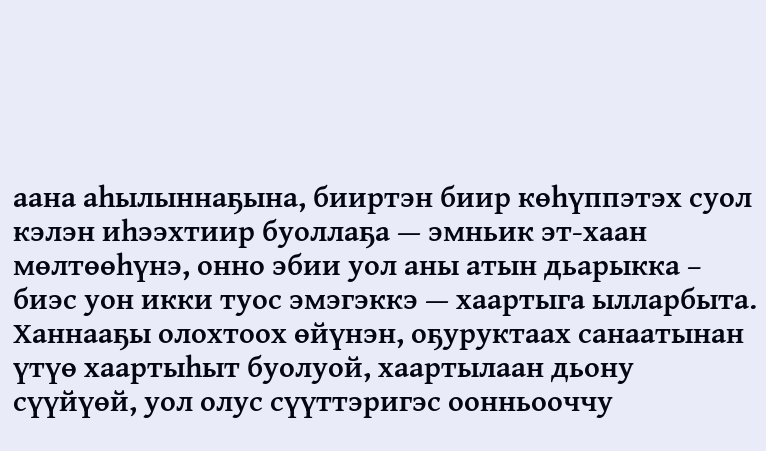аана аһылыннаҕына, бииртэн биир көһүппэтэх суол кэлэн иһээхтиир буоллаҕа — эмньик эт-хаан мөлтөөһүнэ, онно эбии уол аны атын дьарыкка – биэс уон икки туос эмэгэккэ — хаартыга ылларбыта. Ханнааҕы олохтоох өйүнэн, оҕуруктаах санаатынан үтүө хаартыһыт буолуой, хаартылаан дьону сүүйүөй, уол олус сүүттэригэс оонньооччу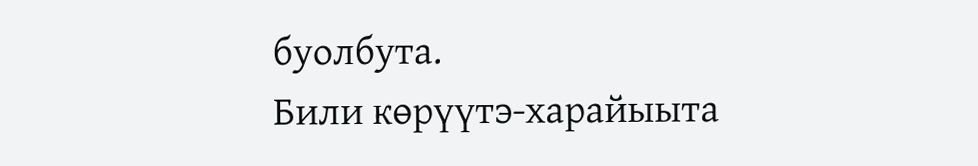буолбута.
Били көрүүтэ-харайыыта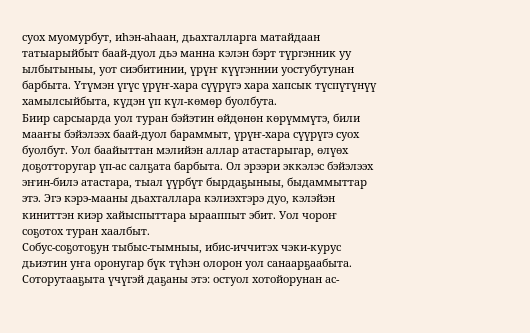суох муомурбут, иһэн-аһаан, дьахталларга матайдаан татыарыйбыт баай-дуол дьэ манна кэлэн бэрт түргэнник уу ылбытыныы, уот сиэбитинии, үрүҥ күүгэннии уостубутунан барбыта. Үтүмэн үгүс үрүҥ-хара сүүрүгэ хара хапсык түспүтүнүү хамылсыйбыта, күдэн үп күл-көмөр буолбута.
Биир сарсыарда уол туран бэйэтин өйдөнөн көрүммүтэ, били мааҥы бэйэлээх баай-дуол бараммыт, үрүҥ-хара сүүрүгэ суох буолбут. Уол баайыттан мэлийэн аллар атастарыгар, өлүөх доҕотторугар үп-ас салҕата барбыта. Ол эрээри эккэлэс бэйэлээх эҥин-билэ атастара, тыал үүрбүт бырдаҕыныы, быдаммыттар этэ. Эгэ кэрэ-мааны дьахталлара кэлиэхтэрэ дуо, кэлэйэн киниттэн киэр хайыспыттара ырааппыт эбит. Уол чороҥ соҕотох туран хаалбыт.
Собус-соҕотоҕун тыбыс-тымныы, ибис-иччитэх чэки-курус дьиэтин уҥа оронугар бүк түһэн олорон уол санаарҕаабыта. Соторутааҕыта үчүгэй даҕаны этэ: остуол хотойорунан ас-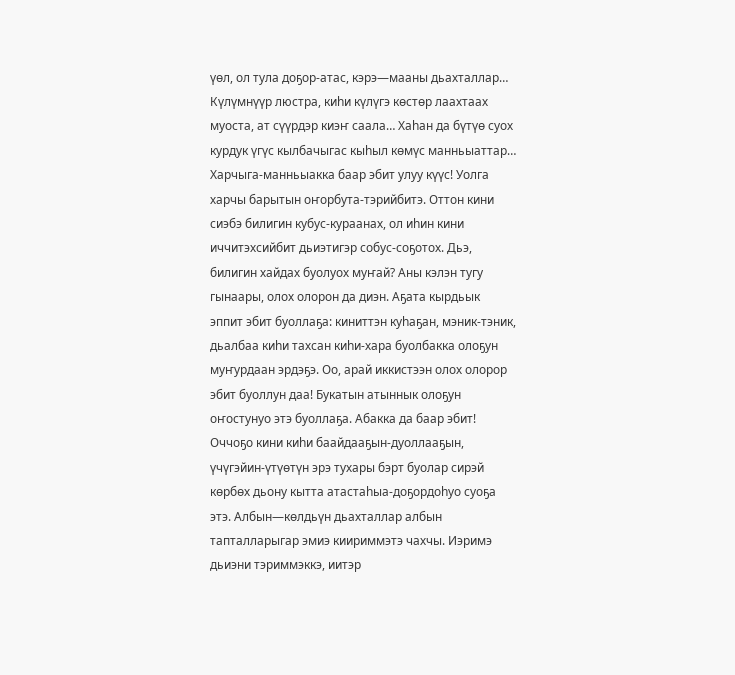үөл, ол тула доҕор-атас, кэрэ—мааны дьахталлар… Күлүмнүүр люстра, киһи күлүгэ көстөр лаахтаах муоста, ат сүүрдэр киэҥ саала… Хаһан да бүтүө суох курдук үгүс кылбачыгас кыһыл көмүс манньыаттар… Харчыга-манньыакка баар эбит улуу күүс! Уолга харчы барытын оҥорбута-тэрийбитэ. Оттон кини сиэбэ билигин кубус-кураанах, ол иһин кини иччитэхсийбит дьиэтигэр собус-соҕотох. Дьэ, билигин хайдах буолуох муҥай? Аны кэлэн тугу гынаары, олох олорон да диэн. Аҕата кырдьык
эппит эбит буоллаҕа: киниттэн куһаҕан, мэник-тэник, дьалбаа киһи тахсан киһи-хара буолбакка олоҕун муҥурдаан эрдэҕэ. Оо, арай иккистээн олох олорор эбит буоллун даа! Букатын атыннык олоҕун оҥостунуо этэ буоллаҕа. Абакка да баар эбит! Оччоҕо кини киһи баайдааҕын-дуоллааҕын, үчүгэйин-үтүөтүн эрэ тухары бэрт буолар сирэй көрбөх дьону кытта атастаһыа-доҕордоһуо суоҕа этэ. Албын—көлдьүн дьахталлар албын тапталларыгар эмиэ киириммэтэ чахчы. Иэримэ дьиэни тэриммэккэ, иитэр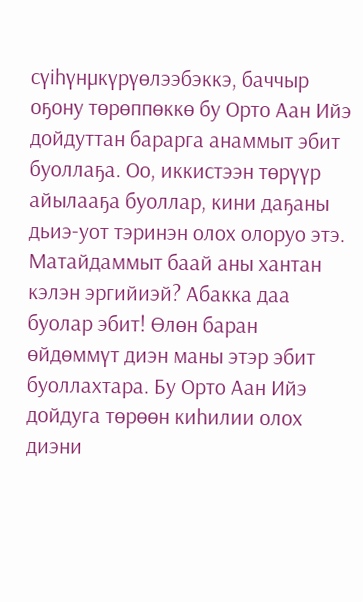сүіһүнµкүрүөлээбэккэ, баччыр оҕону төрөппөккө бу Орто Аан Ийэ дойдуттан барарга анаммыт эбит буоллаҕа. Оо, иккистээн төрүүр айылааҕа буоллар, кини даҕаны дьиэ-уот тэринэн олох олоруо этэ. Матайдаммыт баай аны хантан кэлэн эргийиэй? Абакка даа буолар эбит! Өлөн баран өйдөммүт диэн маны этэр эбит буоллахтара. Бу Орто Аан Ийэ дойдуга төрөөн киһилии олох диэни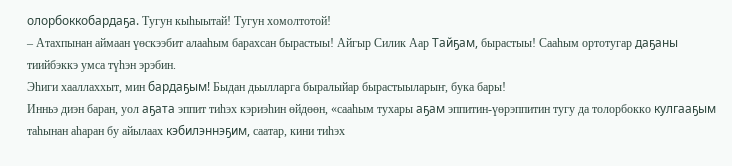олорбоккобардаҕа. Тугун кыһыытай! Тугун хомолтотой!
– Атахпынан аймаан үөскээбит алааһым барахсан бырастыы! Айгыр Силик Аар Тайҕам, бырастыы! Сааһым ортотугар даҕаны тиийбэккэ умса түһэн эрэбин.
Эһиги хааллаххыт, мин бардаҕым! Быдан дьылларга быралыйар бырастыыларыҥ, бука бары!
Инньэ диэн баран, уол аҕата эппит тиһэх кэриэһин өйдөөн, «сааһым тухары аҕам эппитин-үөрэппитин тугу да толорбокко кулгааҕым таһынан аһаран бу айылаах кэбилэннэҕим, саатар, кини тиһэх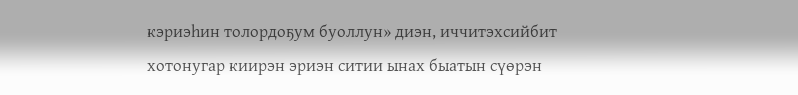кэриэһин толордоҕум буоллун» диэн, иччитэхсийбит хотонугар киирэн эриэн ситии ынах быатын сүөрэн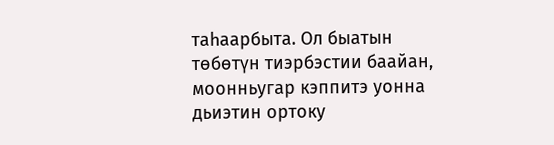таһаарбыта. Ол быатын төбөтүн тиэрбэстии баайан, моонньугар кэппитэ уонна дьиэтин ортоку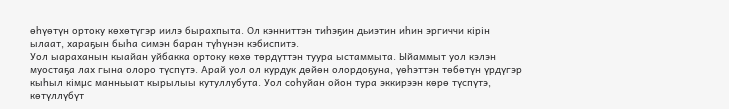өһүөтүн ортоку көхөтүгэр иилэ бырахпыта. Ол кэнниттэн тиһэҕин дьиэтин иһин эргиччи кірін ылаат, хараҕын быһа симэн баран түһүнэн кэбиспитэ.
Уол ыараханын кыайан уйбакка ортоку көхө төрдүттэн туура ыстаммыта. Ыйаммыт уол кэлэн муостаҕа лах гына олоро түспүтэ. Арай уол ол курдук дөйөн олордоҕуна, үөһэттэн төбөтүн үрдүгэр кыһыл кімµс манньыат кырылыы кутуллубута. Уол соһуйан ойон тура эккирээн көрө түспүтэ, көтүллүбүт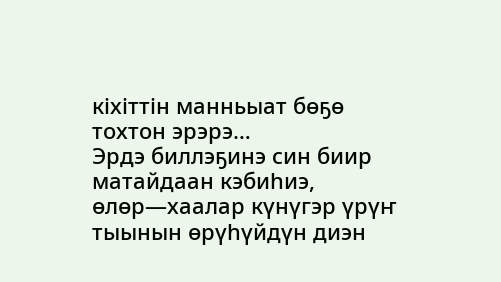кіхіттін манньыат бөҕө тохтон эрэрэ…
Эрдэ биллэҕинэ син биир матайдаан кэбиһиэ, өлөр—хаалар күнүгэр үрүҥ тыынын өрүһүйдүн диэн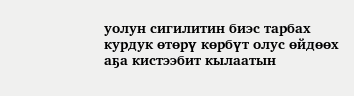уолун сигилитин биэс тарбах курдук өтөрү көрбүт олус өйдөөх аҕа кистээбит кылаатын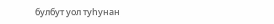булбут уол туһунан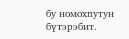бу номохпутун бүтэрэбит.